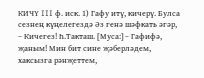КИЧҮ III ф. иск. 1) Гафу итү, кичерү. Булса сезнең күңелегездә Әз генә шәфкать әгәр, – Кичегез! Һ.Такташ. [Муса:] – Гафифә, җаным! Мин бит сине җәберләдем, хаксызга рәнҗеттем,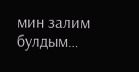мин залим булдым…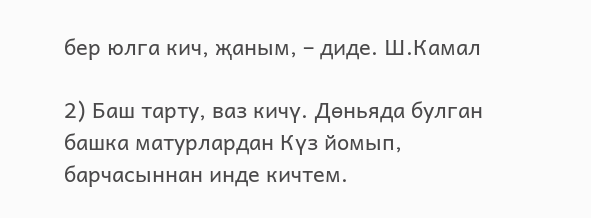бер юлга кич, җаным, – диде. Ш.Камал

2) Баш тарту, ваз кичү. Дөньяда булган башка матурлардан Күз йомып, барчасыннан инде кичтем.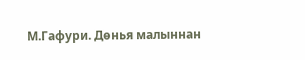М.Гафури. Дөнья малыннан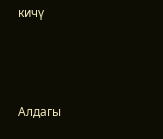кичү



Алдагы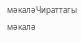мәкаләЧираттагы мәкалә